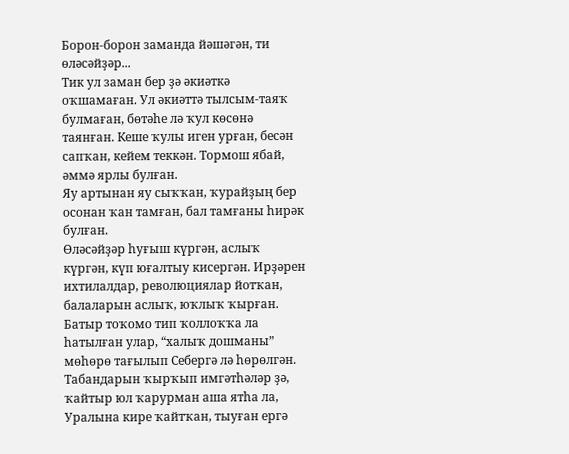Борон-борон заманда йәшәгән, ти өләсәйҙәр...
Тик ул заман бер ҙә әкиәткә оҡшамаған. Ул әкиәттә тылсым-таяҡ булмаған, бөтәһе лә ҡул көсөнә таянған. Кеше ҡулы иген урған, бесән сапҡан, кейем теккән. Тормош ябай, әммә ярлы булған.
Яу артынан яу сыҡҡан, ҡурайҙың бер осонан ҡан тамған, бал тамғаны һирәк булған.
Өләсәйҙәр һуғыш күргән, аслыҡ күргән, күп юғалтыу кисергән. Ирҙәрен ихтилалдар, революциялар йотҡан, балаларын аслыҡ, юҡлыҡ ҡырған.
Батыр тоҡомо тип ҡоллоҡҡа ла һатылған улар, “халыҡ дошманы” мөһөрө тағылып Себергә лә һөрөлгән. Табандарын ҡырҡып имгәтһәләр ҙә, ҡайтыр юл ҡарурман аша ятһа ла, Уралына кире ҡайтҡан, тыуған ергә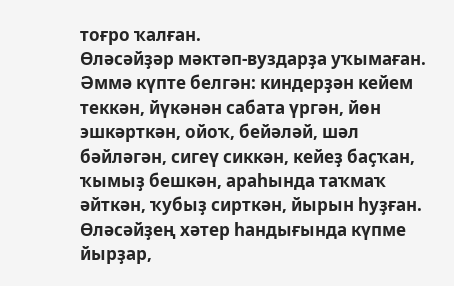тоғро ҡалған.
Өләсәйҙәр мәктәп-вуздарҙа уҡымаған. Әммә күпте белгән: киндерҙән кейем теккән, йүкәнән сабата үргән, йөн эшкәрткән, ойоҡ, бейәләй, шәл бәйләгән, сигеү сиккән, кейеҙ баҫҡан, ҡымыҙ бешкән, араһында таҡмаҡ әйткән, ҡубыҙ сирткән, йырын һуҙған. Өләсәйҙең хәтер һандығында күпме йырҙар,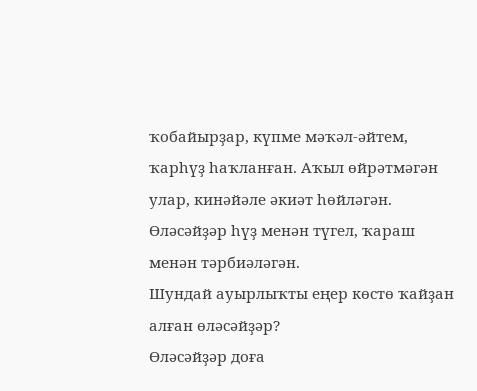ҡобайырҙар, күпме мәҡәл-әйтем, ҡарһүҙ һаҡланған. Аҡыл өйрәтмәгән улар, кинәйәле әкиәт һөйләгән.
Өләсәйҙәр һүҙ менән түгел, ҡараш менән тәрбиәләгән.
Шундай ауырлыҡты еңер көстө ҡайҙан алған өләсәйҙәр?
Өләсәйҙәр доға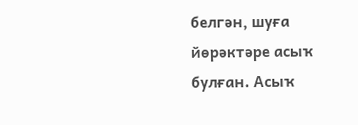белгән, шуға йөрәктәре асыҡ булған. Асыҡ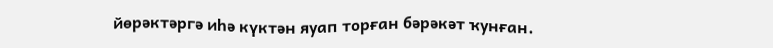йөрәктәргә иһә күктән яуап торған бәрәкәт ҡунған.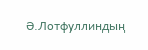Ә.Лотфуллиндың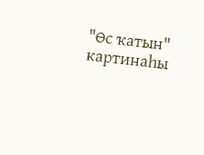"Өс ҡатын" картинаһы